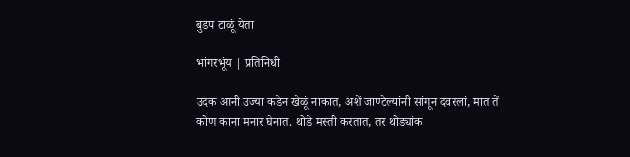बुडप टाळूं येता

भांगरभूंय | प्रतिनिधी

उदक आनी उज्या कडेन खेळूं नाकात, अशें जाण्टेल्यांनी सांगून दवरलां, मात तें कोण काना मनार घेनात. थोडे मस्ती करतात, तर थोड्यांक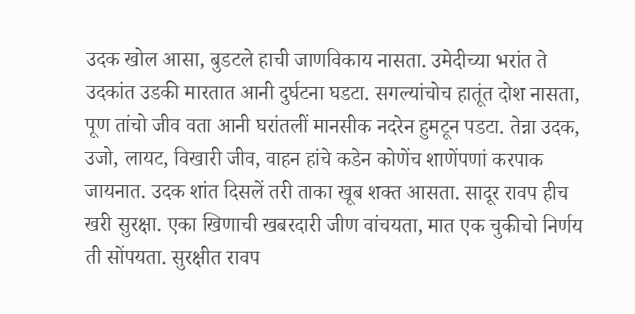उदक खोल आसा, बुडटले हाची जाणविकाय नासता. उमेदीच्या भरांत ते उदकांत उडकी मारतात आनी दुर्घटना घडटा. सगल्यांचोच हातूंत दोश नासता, पूण तांचो जीव वता आनी घरांतलीं मानसीक नदरेन हुमटून पडटा. तेन्ना उदक, उजो, लायट, विखारी जीव, वाहन हांचे कडेन कोणेंच शाणेंपणां करपाक जायनात. उदक शांत दिसलें तरी ताका खूब शक्त आसता. सादूर रावप हीच खरी सुरक्षा. एका खिणाची खबरदारी जीण वांचयता, मात एक चुकीचो निर्णय ती सोंपयता. सुरक्षीत रावप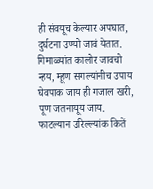ही संवयूच केल्यार अपघात, दुर्घटना उण्यो जावं येतात. गिमाळ्यांत कालोर जावचो न्हय, म्हूण सगल्यांनीच उपाय घेवपाक जाय ही गजाल खरी, पूण जतनायूय जाय. फाटल्यान उरिल्ल्यांक कितें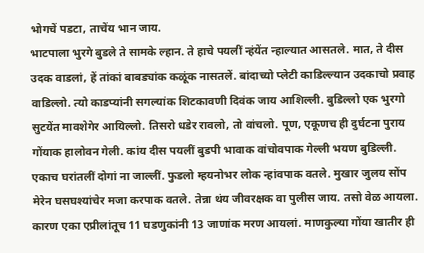भोगचें पडटा, ताचेंय भान जाय.
भाटपाला भुरगे बुडले ते सामके ल्हान. ते हाचे पयलीं न्हंयेंत न्हाल्यात आसतले. मात, ते दीस उदक वाडलां, हें तांकां बाबड्यांक कळूंक नासतलें. बांदाच्यो प्लेटी काडिल्ल्यान उदकाचो प्रवाह वाडिल्लो. त्यो काडप्यांनी सगल्यांक शिटकावणी दिवंक जाय आशिल्ली. बुडिल्लो एक भुरगो सुटयेंत मावशेगेर आयिल्लो. तिसरो धडेर रावलो, तो वांचलो. पूण, एकूणच ही दुर्घटना पुराय गोंयाक हालोवन गेली. कांय दीस पयलीं बुडपी भावाक वांचोवपाक गेल्ली भयण बुडिल्ली. एकाच घरांतलीं दोगां ना जाल्लीं. फुडलो म्हयनोभर लोक न्हांवपाक वतले. मुखार जुलय सोंप मेरेन घसघश्यांचेर मजा करपाक वतले. तेन्ना थंय जीवरक्षक वा पुलीस जाय. तसो वेळ आयला. कारण एका एप्रीलांतूच 11 घडणुकांनी 13 जाणांक मरण आयलां. माणकुल्या गोंया खातीर ही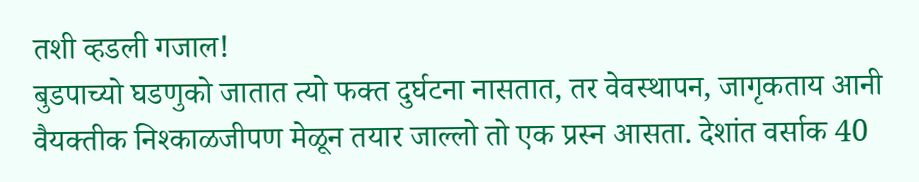तशी व्हडली गजाल!
बुडपाच्यो घडणुको जातात त्यो फक्त दुर्घटना नासतात, तर वेवस्थापन, जागृकताय आनी वैयक्तीक निश्काळजीपण मेळून तयार जाल्लो तो एक प्रस्न आसता. देशांत वर्साक 40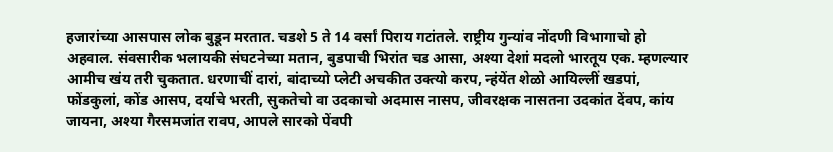हजारांच्या आसपास लोक बुडून मरतात. चडशे 5 ते 14 वर्सां पिराय गटांतले. राष्ट्रीय गुन्यांव नोंदणी विभागाचो हो अहवाल. संवसारीक भलायकी संघटनेच्या मतान, बुडपाची भिरांत चड आसा, अश्या देशां मदलो भारतूय एक. म्हणल्यार आमीच खंय तरी चुकतात. धरणाचीं दारां, बांदाच्यो प्लेटी अचकीत उक्त्यो करप, न्हंयेंत शेळो आयिल्लीं खडपां, फोंडकुलां, कोंड आसप, दर्याचे भरती, सुकतेचो वा उदकाचो अदमास नासप, जीवरक्षक नासतना उदकांत देंवप, कांय जायना, अश्या गैरसमजांत रावप, आपले सारको पेंवपी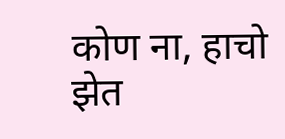कोण ना, हाचो झेत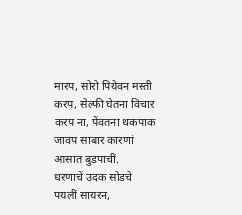मारप, सोरो पियेवन मस्ती करप, सेल्फी घेतना विचार करप ना, पेंवतना थकपाक जावप साबार कारणां आसात बुडपाचीं.
धरणाचें उदक सोडचे पयलीं सायरन,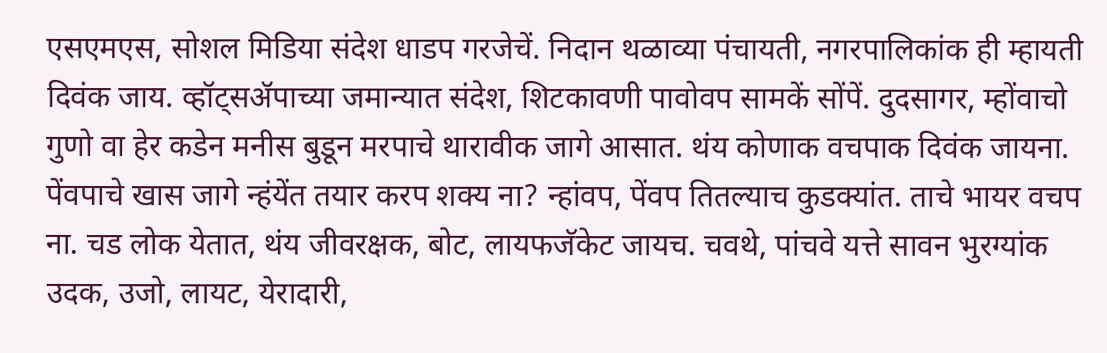एसएमएस, सोशल मिडिया संदेश धाडप गरजेचें. निदान थळाव्या पंचायती, नगरपालिकांक ही म्हायती दिवंक जाय. व्हॉट्सॲपाच्या जमान्यात संदेश, शिटकावणी पावोवप सामकें सोंपें. दुदसागर, म्होंवाचो गुणो वा हेर कडेन मनीस बुडून मरपाचे थारावीक जागे आसात. थंय कोणाक वचपाक दिवंक जायना. पेंवपाचे खास जागे न्हंयेंत तयार करप शक्य ना? न्हांवप, पेंवप तितल्याच कुडक्यांत. ताचे भायर वचप ना. चड लोक येतात, थंय जीवरक्षक, बोट, लायफजॅकेट जायच. चवथे, पांचवे यत्ते सावन भुरग्यांक उदक, उजो, लायट, येरादारी,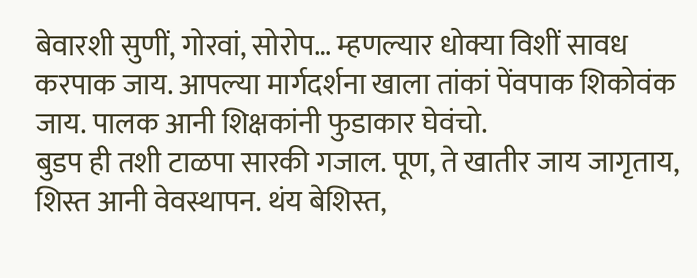बेवारशी सुणीं, गोरवां, सोरोप… म्हणल्यार धोक्या विशीं सावध करपाक जाय. आपल्या मार्गदर्शना खाला तांकां पेंवपाक शिकोवंक जाय. पालक आनी शिक्षकांनी फुडाकार घेवंचो.
बुडप ही तशी टाळपा सारकी गजाल. पूण, ते खातीर जाय जागृताय, शिस्त आनी वेवस्थापन. थंय बेशिस्त,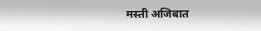मस्ती अजिबात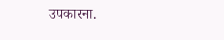उपकारना.